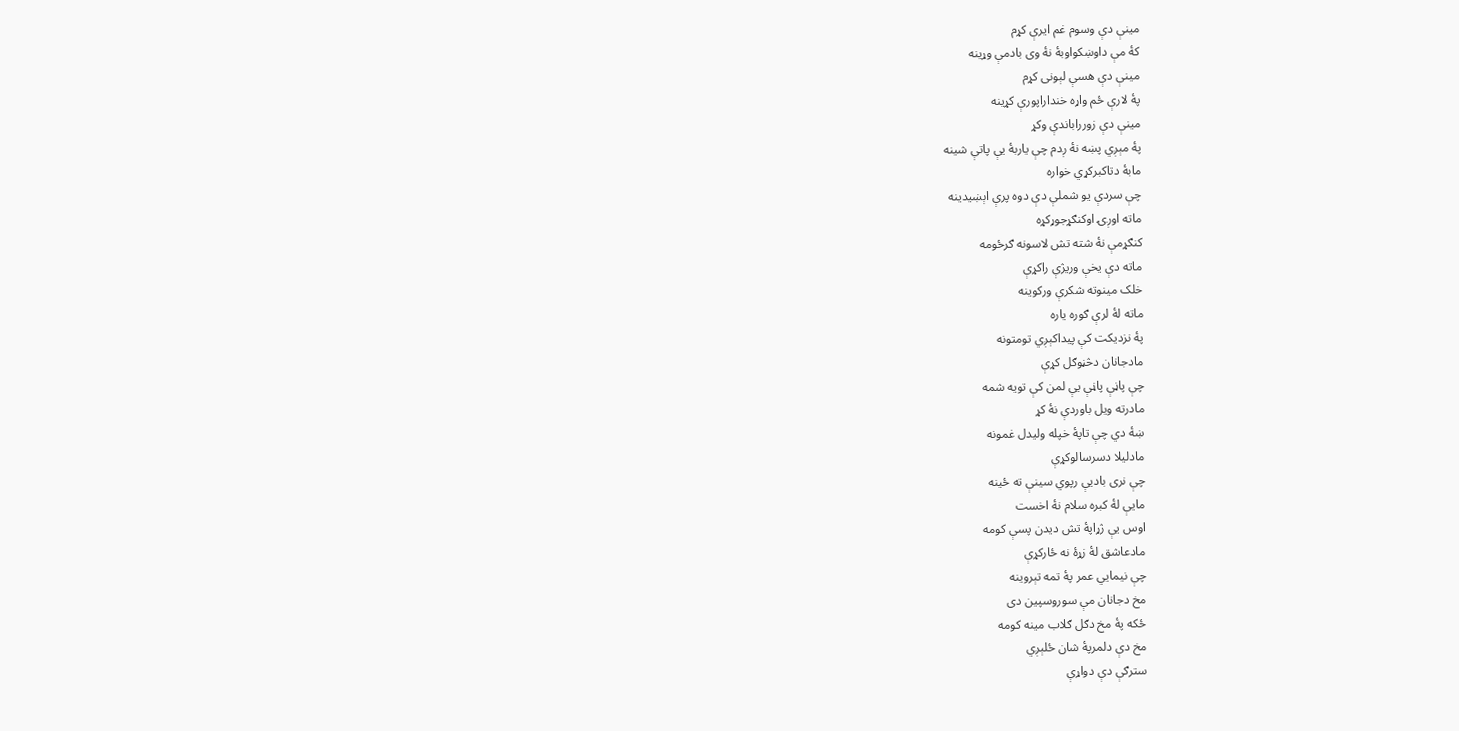مينې دې وسوم غم ايرې کړم
کۀ مې داوښکواوبۀ نۀ وی بادمې وړينه
مينې دې هسې لېونی کړم
پۀ لارې ځم واړه خنداراپورې کړينه
مينې دې زورراباندې وکړ
پۀ مېږي پښه نۀ ږدم چې ياربۀ يې پاتې شينه
مابۀ دتاکبرکړي خواره
چې سردې يو شملې دې دوه پرې اېښيدينه
ماته اوږۍ اوکنګړجوړکړه
کنګړمې نۀ شته تش لاسونه ګرځومه
ماته دې يخې وريژې راکړې
خلک مينوته شکرې ورکوينه
ماته لۀ لرې ګوره ياره
پۀ نزديکت کې پيداکېږي تومتونه
مادجانان دڅڼوګل کړې
چې پاڼې پاڼې يې لمن کې تويه شمه
مادرته ويل باوردې نۀ کړ
ښۀ دي چې تاپۀ خپله وليدل غمونه
مادليلا دسرسالوکړې
چې نری باديې رپوي سينې ته ځينه
مايې لۀ کبره سلام نۀ اخست
اوس يې ژړاپۀ تش ديدن پسې کومه
مادعاشق لۀ زړۀ نه ځارکړې
چې نيمايي عمر پۀ تمه تېروينه
مخ دجانان مې سوروسپين دی
ځکه پۀ مخ دګل ګلاب مينه کومه
مخ دې دلمرپۀ شان ځلېږي
سترګې دې دواړې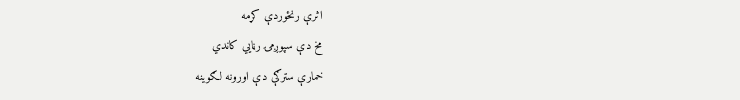اثرې رنځوردې کړمه
مخ دې سپوږمۍ رڼايي کاندي
خمارې سترګې دې اورونه لګوينه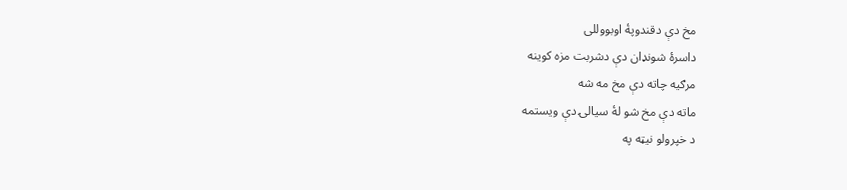مخ دې دقندوپۀ اوبووللی
داسرۀ شونډان دې دشربت مزه کوينه
مرګيه چاته دې مخ مه شه
ماته دې مخ شو لۀ سيالۍ دې ويستمه
د خپرولو نیټه په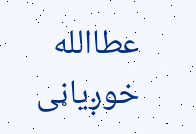عطاالله خوږياڼى